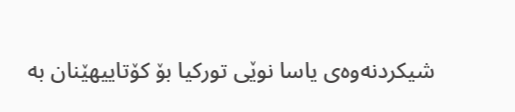شیکردنەوەی یاسا نوێی تورکیا بۆ کۆتاییهێنان بە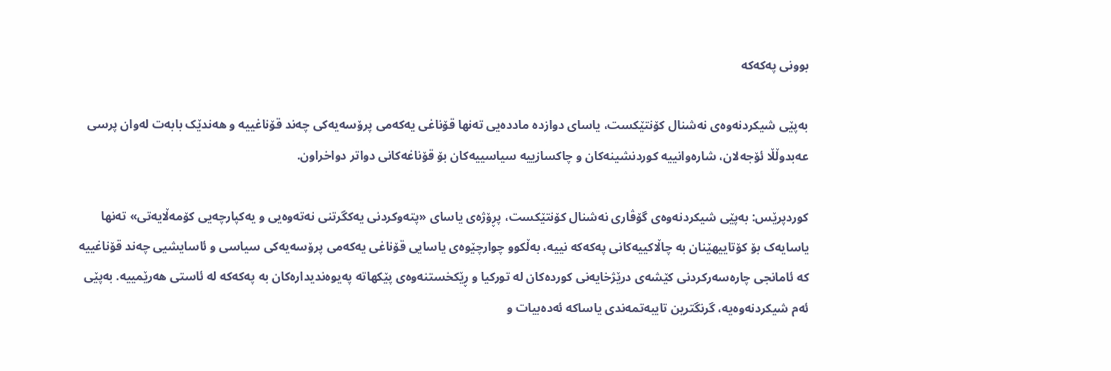بوونی پەکەکە

بەپێی شیکردنەوەی نەشنال کۆنتێکست، یاسای دوازدە ماددەیی تەنها قۆناغی یەکەمی پرۆسەیەکی چەند قۆناغییە و هەندێک بابەت لەوان پرسی عەبدوڵڵا ئۆجەلان، شارەوانییە کوردنشینەکان و چاکسازییە سیاسییەکان بۆ قۆناغەکانی دواتر دواخراون.

کوردپرێس: بەپێی شیکردنەوەی گۆڤاری نەشنال کۆنتێکست، پڕۆژەی یاسای «پتەوکردنی یەکگرتنی نەتەوەیی و یەکپارچەیی کۆمەڵایەتی» تەنها یاسایەک بۆ کۆتاییهێنان بە چاڵاکییەکانی پەکەکە نییە، بەڵکوو چوارچێوەی یاسایی قۆناغی یەکەمی پرۆسەیەکی سیاسی و ئاسایشیی چەند قۆناغییە کە ئامانجی چارەسەرکردنی کێشەی درێژخایەنی کوردەکان لە تورکیا و ڕێکخستنەوەی پێکهاتە پەیوەندیدارەکان بە پەکەکە لە ئاستی هەرێمییە. بەپێی ئەم شیکردنەوەیە، گرنگترین تایبەتمەندی یاساکە ئەدەبیات و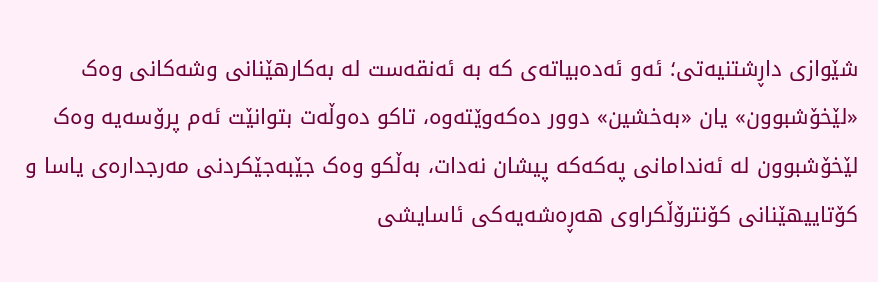شێوازی داڕشتنیەتی؛ ئەو ئەدەبیاتەی کە بە ئەنقەست لە بەکارهێنانی وشەکانی وەک «لێخۆشبوون» یان «بەخشین» دوور دەکەوێتەوە، تاکو دەوڵەت بتوانێت ئەم پرۆسەیە وەک لێخۆشبوون لە ئەندامانی پەکەکە پیشان نەدات، بەڵکو وەک جێبەجێکردنی مەرجدارەی یاسا و کۆتاییهێنانی کۆنترۆڵکراوی هەڕەشەیەکی ئاسایشی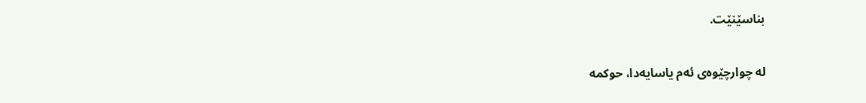بناسێنێت.

لە چوارچێوەی ئەم یاسایەدا، حوکمە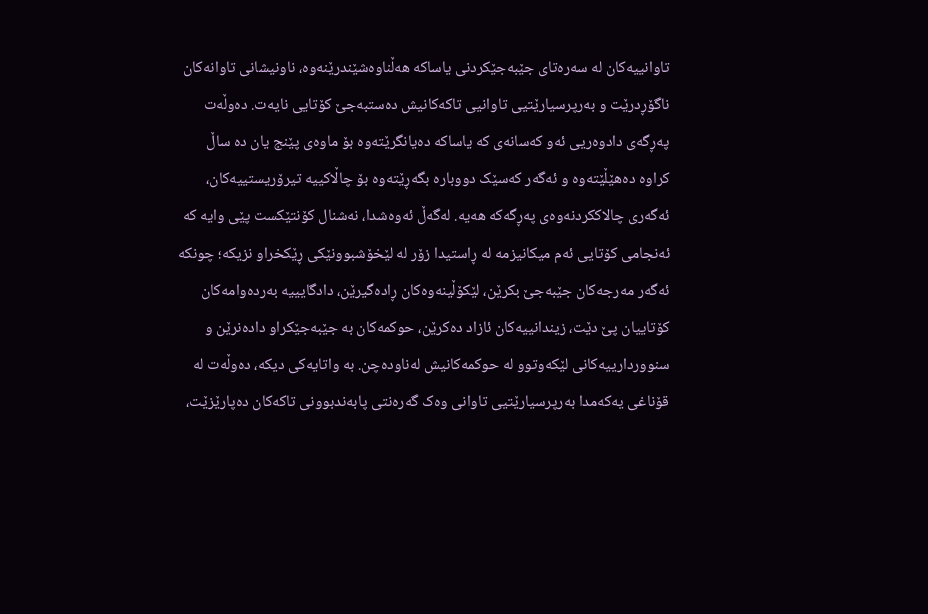تاوانییەکان لە سەرەتای جێبەجێکردنی یاساکە هەڵناوەشێندرێنەوە، ناونیشانی تاوانەکان ناگۆڕدرێت و بەرپرسیارێتیی تاوانیی تاکەکانیش دەستبەجێ کۆتایی نایەت. دەوڵەت پەڕگەی دادوەریی ئەو کەسانەی کە یاساکە دەیانگرێتەوە بۆ ماوەی پێنج یان دە ساڵ کراوە دەھێڵێتەوە و ئەگەر کەسێک دووبارە بگەڕێتەوە بۆ چاڵاکییە تیرۆریستییەکان، ئەگەری چالاککردنەوەی پەڕگەکە هەیە. لەگەڵ ئەوەشدا، نەشنال کۆنتێکست پێی وایە کە ئەنجامی کۆتایی ئەم میکانیزمە لە ڕاستیدا زۆر لە لێخۆشبوونێکی ڕێکخراو نزیکە؛ چونکە ئەگەر مەرجەکان جێبەجێ بکرێن، لێکۆڵینەوەکان ڕادەگیرێن، دادگایییە بەردەوامەکان کۆتاییان پێ دێت، زیندانییەکان ئازاد دەکرێن، حوکمەکان بە جێبەجێکراو دادەنرێن و سنووردارییەکانی لێکەوتوو لە حوکمەکانیش لەناودەچن. بە واتایەکی دیکە، دەوڵەت لە قۆناغی یەکەمدا بەرپرسیارێتیی تاوانی وەک گەرەنتی پابەندبوونی تاکەکان دەپارێزێت،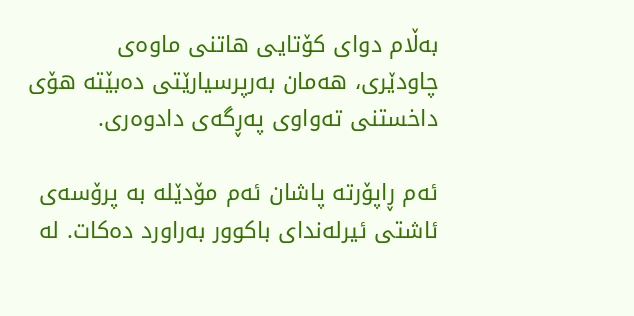بەڵام دوای کۆتایی هاتنی ماوەی چاودێری، هەمان بەرپرسیارێتی دەبێتە هۆی داخستنی تەواوی پەڕگەی دادوەری.

ئەم ڕاپۆرتە پاشان ئەم مۆدێلە بە پرۆسەی ئاشتی ئیرلەندای باکوور بەراورد دەکات. لە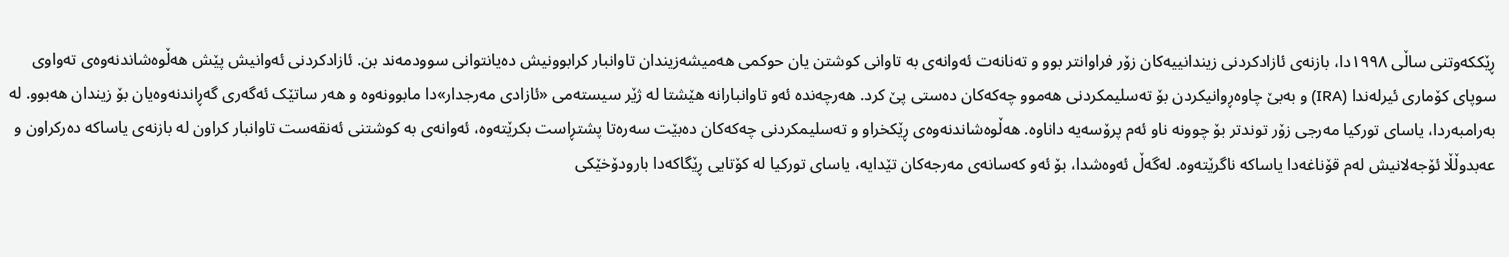ڕێککەوتنی ساڵی ١٩٩٨دا، بازنەی ئازادکردنی زیندانییەکان زۆر فراوانتر بوو و تەنانەت ئەوانەی بە تاوانی کوشتن یان حوکمی هەمیشەزیندان تاوانبار کرابوونیش دەیانتوانی سوودمەند بن. ئازادکردنی ئەوانیش پێش هەڵوەشاندنەوەی تەواوی سوپای کۆماری ئیرلەندا (IRA) و بەبێ چاوەڕوانیکردن بۆ تەسلیمکردنی هەموو چەکەکان دەستی پێ کرد. هەرچەندە ئەو تاوانبارانە هێشتا لە ژێر سیستەمی «ئازادی مەرجدار»دا مابوونەوە و هەر ساتێک ئەگەری گەڕاندنەوەیان بۆ زیندان هەبوو. لە بەرامبەردا، یاسای تورکیا مەرجی زۆر توندتر بۆ چوونە ناو ئەم پرۆسەیە داناوە. هەڵوەشاندنەوەی ڕێکخراو و تەسلیمکردنی چەکەکان دەبێت سەرەتا پشتڕاست بکرێتەوە، ئەوانەی بە کوشتنی ئەنقەست تاوانبار کراون لە بازنەی یاساکە دەرکراون و عەبدوڵڵا ئۆجەلانیش لەم قۆناغەدا یاساکە ناگرێتەوە. لەگەڵ ئەوەشدا، بۆ ئەو کەسانەی مەرجەکان تێدایە، یاسای تورکیا لە کۆتایی ڕێگاکەدا بارودۆخێکی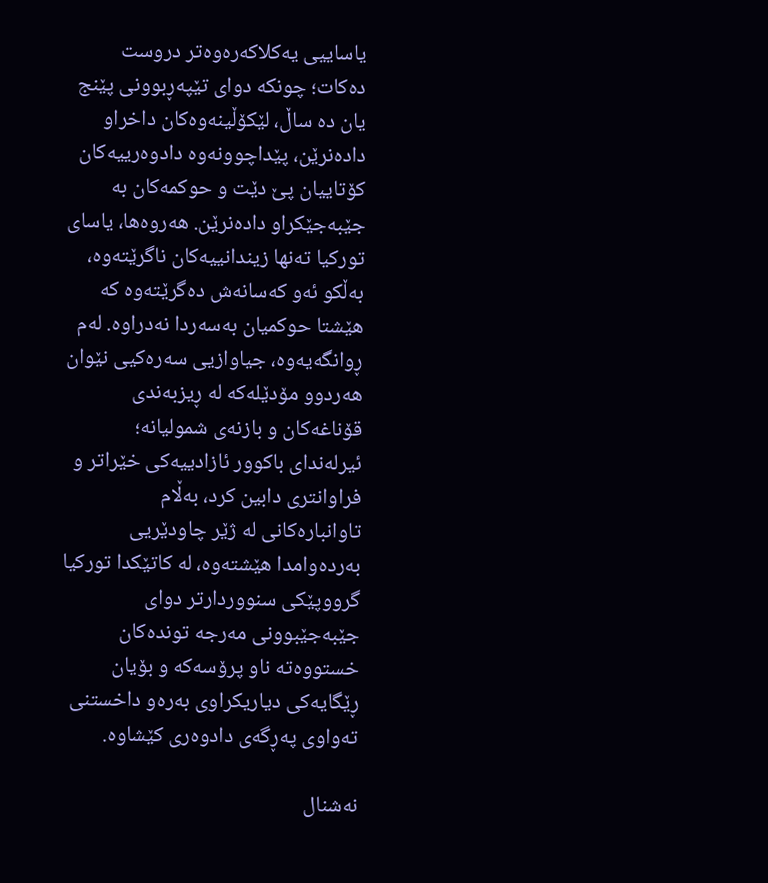یاساییی یەکلاکەرەوەتر دروست دەکات؛ چونکە دوای تێپەڕبوونی پێنج یان دە ساڵ، لێکۆڵینەوەکان داخراو دادەنرێن، پێداچوونەوە دادوەرییەکان کۆتاییان پێ دێت و حوکمەکان بە جێبەجێکراو دادەنرێن. هەروەها، یاسای تورکیا تەنها زیندانییەکان ناگرێتەوە، بەڵکو ئەو کەسانەش دەگرێتەوە کە هێشتا حوکمیان بەسەردا نەدراوە. لەم ڕوانگەیەوە، جیاوازیی سەرەکیی نێوان هەردوو مۆدێلەکە لە ڕیزبەندی قۆناغەکان و بازنەی شمولیانە؛ ئیرلەندای باکوور ئازادییەکی خێراتر و فراوانتری دابین کرد، بەڵام تاوانبارەکانی لە ژێر چاودێریی بەردەوامدا هێشتەوە، لە کاتێکدا تورکیا گرووپێکی سنووردارتر دوای جێبەجێبوونی مەرجە توندەکان خستووەتە ناو پرۆسەکە و بۆیان ڕێگایەکی دیاریکراوی بەرەو داخستنی تەواوی پەڕگەی دادوەری کێشاوە.

نەشنال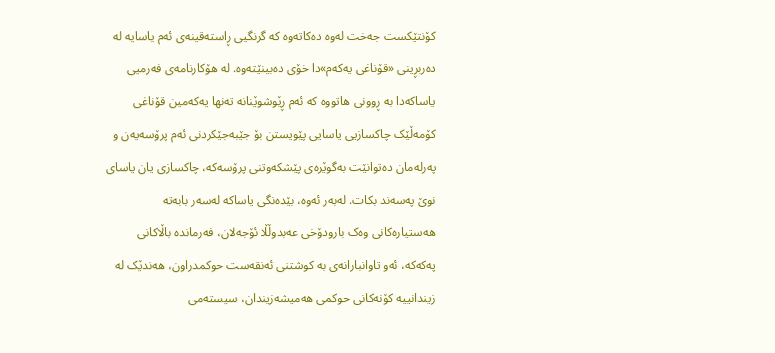کۆنتێکست جەخت لەوە دەکاتەوە کە گرنگیی ڕاستەقینەی ئەم یاسایە لە دەربڕینی «قۆناغی یەکەم»دا خۆی دەبینێتەوە. لە هۆکارنامەی فەرمیی یاساکەدا بە ڕوونی هاتووە کە ئەم ڕێوشوێنانە تەنها یەکەمین قۆناغی کۆمەڵێک چاکسازیی یاسایی پێویستن بۆ جێبەجێکردنی ئەم پرۆسەیەن و پەرلەمان دەتوانێت بەگوێرەی پێشکەوتنی پرۆسەکە، چاکسازی یان یاسای نوێ پەسەند بکات. لەبەر ئەوە، بێدەنگی یاساکە لەسەر بابەتە هەستیارەکانی وەک بارودۆخی عەبدوڵڵا ئۆجەلان، فەرماندە باڵاکانی پەکەکە، ئەو تاوانبارانەی بە کوشتنی ئەنقەست حوکمدراون، هەندێک لە زیندانییە کۆنەکانی حوکمی هەمیشەزیندان، سیستەمی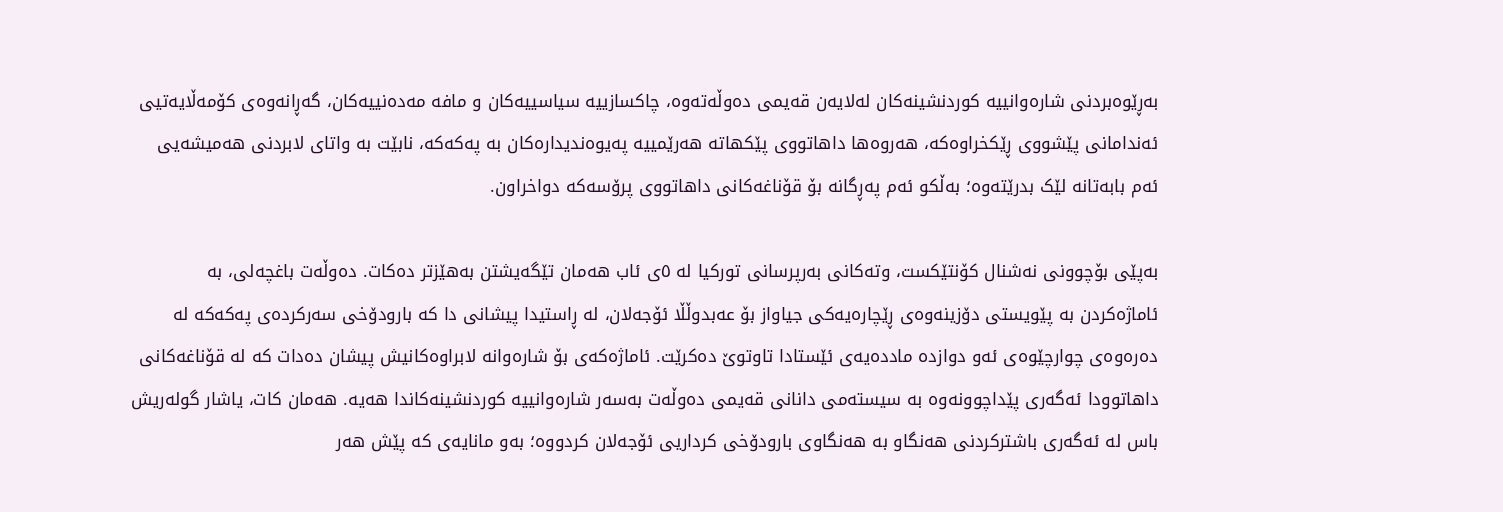بەڕێوەبردنی شارەوانییە کوردنشینەکان لەلایەن قەیمی دەوڵەتەوە، چاکسازییە سیاسییەکان و مافە مەدەنییەکان، گەڕانەوەی کۆمەڵایەتیی ئەندامانی پێشووی ڕێکخراوەکە، هەروەها داهاتووی پێکهاتە هەرێمییە پەیوەندیدارەکان بە پەکەکە، نابێت بە واتای لابردنی هەمیشەیی ئەم بابەتانە لێک بدرێتەوە؛ بەڵکو ئەم پەڕگانە بۆ قۆناغەکانی داهاتووی پرۆسەکە دواخراون.

بەپێی بۆچوونی نەشنال کۆنتێکست، وتەکانی بەرپرسانی تورکیا لە ٥ی ئاب هەمان تێگەیشتن بەهێزتر دەکات. دەوڵەت باغچەلی، بە ئاماژەکردن بە پێویستی دۆزینەوەی ڕێچارەیەکی جیاواز بۆ عەبدوڵڵا ئۆجەلان، لە ڕاستیدا پیشانی دا کە بارودۆخی سەرکردەی پەکەکە لە دەرەوەی چوارچێوەی ئەو دوازدە ماددەیەی ئێستادا تاوتوێ دەکرێت. ئاماژەکەی بۆ شارەوانە لابراوەکانیش پیشان دەدات کە لە قۆناغەکانی داهاتوودا ئەگەری پێداچوونەوە بە سیستەمی دانانی قەیمی دەوڵەت بەسەر شارەوانییە کوردنشینەکاندا هەیە. هەمان کات، یاشار گولەریش باس لە ئەگەری باشترکردنی هەنگاو بە هەنگاوی بارودۆخی کرداریی ئۆجەلان کردووە؛ بەو مانایەی کە پێش هەر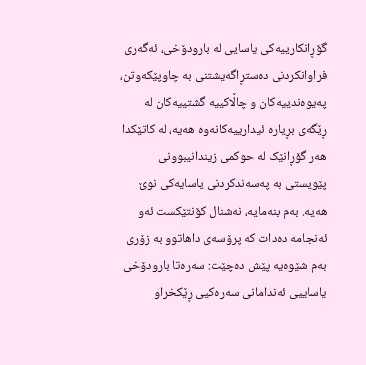گۆڕانکارییەکی یاسایی لە بارودۆخی، ئەگەری فراوانکردنی دەستڕاگەیشتنی بە چاوپێکەوتن، پەیوەندییەکان و چاڵاکییە گشتییەکان لە ڕێگەی بڕیارە ئیدارییەکانەوە هەیە، لە کاتێکدا هەر گۆڕانێک لە حوکمی زیندانیبوونی پێویستی بە پەسەندکردنی یاسایەکی نوێ هەیە. بەم بنەمایە، نەشنال کۆنتێکست ئەو ئەنجامە دەدات کە پرۆسەی داهاتوو بە زۆری بەم شێوەیە پێش دەچێت: سەرەتا بارودۆخی یاساییی ئەندامانی سەرەکیی ڕێکخراو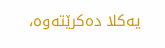یەکلا دەکرێتەوە،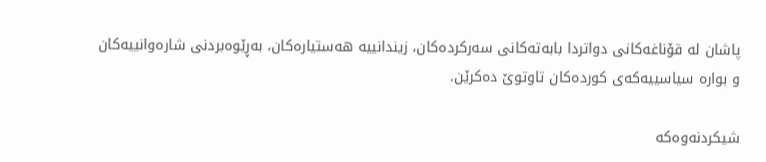پاشان لە قۆناغەکانی دواتردا بابەتەکانی سەرکردەکان، زیندانییە هەستیارەکان، بەڕێوەبردنی شارەوانییەکان و بوارە سیاسییەکەی کوردەکان تاوتوێ دەکرێن.

شیکردنەوەکە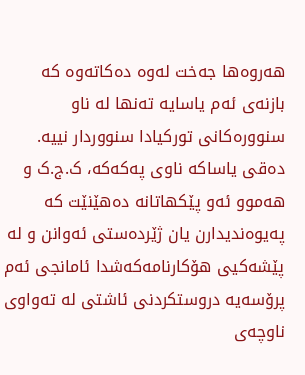هەروەها جەخت لەوە دەکاتەوە کە بازنەی ئەم یاسایە تەنها لە ناو سنوورەکانی تورکیادا سنووردار نییە. دەقی یاساکە ناوی پەکەکە، ک.ج.ک و هەموو ئەو پێکهاتانە دەهێنێت کە پەیوەندیدارن یان ژێردەستی ئەوانن و لە پێشەکیی هۆکارنامەکەشدا ئامانجی ئەم پرۆسەیە دروستکردنی ئاشتی لە تەواوی ناوچەی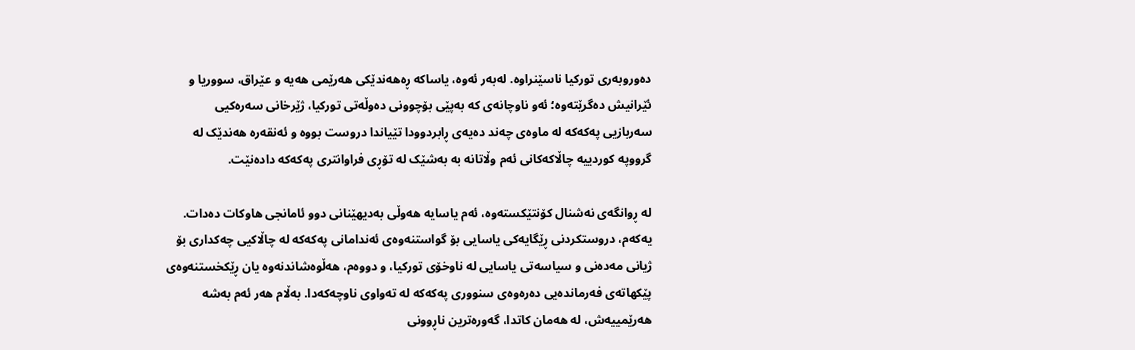دەوروبەری تورکیا ناسێنراوە. لەبەر ئەوە، یاساکە ڕەهەندێکی هەرێمی هەیە و عێراق، سووریا و ئێرانیش دەگرێتەوە؛ ئەو ناوچانەی کە بەپێی بۆچوونی دەوڵەتی تورکیا، ژێرخانی سەرەکیی سەربازیی پەکەکە لە ماوەی چەند دەیەی ڕابردوودا تێیاندا دروست بووە و ئەنقەرە هەندێک لە گرووپە کوردییە چاڵاکەکانی ئەم وڵاتانە بە بەشێک لە تۆڕی فراوانتری پەکەکە دادەنێت.

لە ڕوانگەی نەشنال کۆنتێکستەوە، ئەم یاسایە هەوڵی بەدیهێنانی دوو ئامانجی هاوکات دەدات. یەکەم، دروستکردنی ڕێگایەکی یاسایی بۆ گواستنەوەی ئەندامانی پەکەکە لە چاڵاکیی چەکداری بۆ ژیانی مەدەنی و سیاسەتی یاسایی لە ناوخۆی تورکیا، و دووەم، هەڵوەشاندنەوە یان ڕێکخستنەوەی پێکهاتەی فەرماندەیی دەرەوەی سنووری پەکەکە لە تەواوی ناوچەکەدا. بەڵام هەر ئەم بەشە هەرێمییەش، لە هەمان کاتدا، گەورەترین ناڕوونی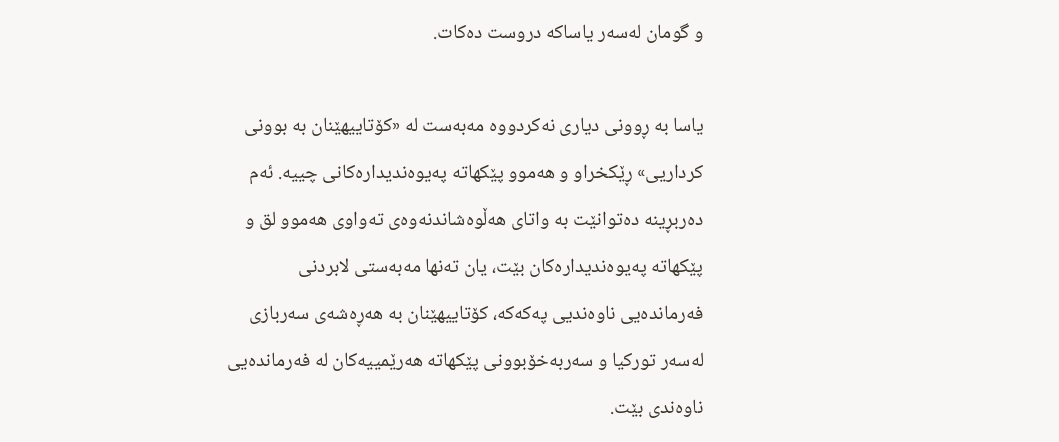و گومان لەسەر یاساکە دروست دەکات.

یاسا بە ڕوونی دیاری نەکردووە مەبەست لە «کۆتاییهێنان بە بوونی کرداریی» ڕێکخراو و هەموو پێکهاتە پەیوەندیدارەکانی چییە. ئەم دەربڕینە دەتوانێت بە واتای هەڵوەشاندنەوەی تەواوی هەموو لق و پێکهاتە پەیوەندیدارەکان بێت، یان تەنها مەبەستی لابردنی فەرماندەیی ناوەندیی پەکەکە، کۆتاییهێنان بە هەڕەشەی سەربازی لەسەر تورکیا و سەربەخۆبوونی پێکهاتە هەرێمییەکان لە فەرماندەیی ناوەندی بێت.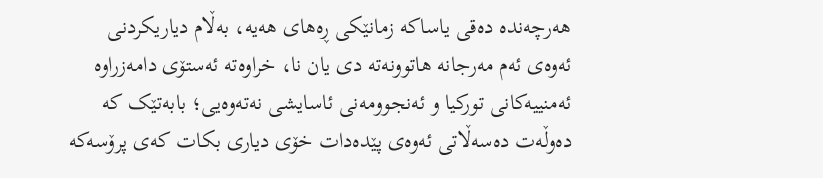هەرچەندە دەقی یاساکە زمانێکی ڕەهای هەیە، بەڵام دیاریکردنی ئەوەی ئەم مەرجانە هاتوونەتە دی یان نا، خراوەتە ئەستۆی دامەزراوە ئەمنییەکانی تورکیا و ئەنجوومەنی ئاسایشی نەتەوەیی؛ بابەتێک کە دەوڵەت دەسەڵاتی ئەوەی پێدەدات خۆی دیاری بکات کەی پرۆسەکە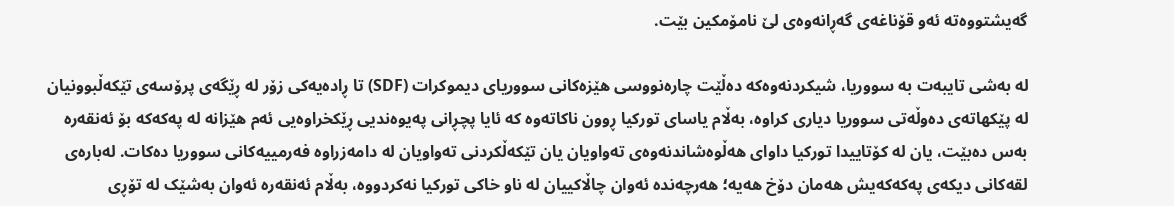گەیشتووەتە ئەو قۆناغەی گەڕانەوەی لێ نامۆمکین بێت.

لە بەشی تایبەت بە سووریا، شیکردنەوەکە دەڵێت چارەنووسی هێزەکانی سووریای دیموکرات (SDF) تا ڕادەیەکی زۆر لە ڕێگەی پرۆسەی تێکەڵبوونیان لە پێکهاتەی دەوڵەتی سووریا دیاری کراوە، بەڵام یاسای تورکیا ڕوون ناکاتەوە کە ئایا پچڕانی پەیوەندیی ڕێکخراوەیی ئەم هێزانە لە پەکەکە بۆ ئەنقەرە بەس دەبێت، یان لە کۆتاییدا تورکیا داوای هەڵوەشاندنەوەی تەواویان یان تێکەڵکردنی تەواویان لە دامەزراوە فەرمییەکانی سووریا دەکات. لەبارەی لقەکانی دیکەی پەکەکەیش هەمان دۆخ هەیە؛ هەرچەندە ئەوان چاڵاکییان لە ناو خاکی تورکیا نەکردووە، بەڵام ئەنقەرە ئەوان بەشێک لە تۆڕی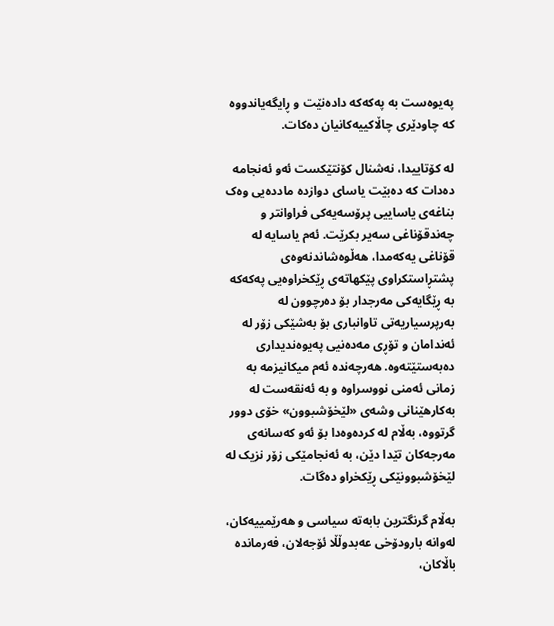پەیوەست بە پەکەکە دادەنێت و ڕایگەیاندووە کە چاودێری چاڵاکییەکانیان دەکات.

لە کۆتاییدا، نەشنال کۆنتێکست ئەو ئەنجامە دەدات کە دەبێت یاسای دوازدە ماددەیی وەک بناغەی یاساییی پرۆسەیەکی فراوانتر و چەندقۆناغی سەیر بکرێت. ئەم یاسایە لە قۆناغی یەکەمدا، هەڵوەشاندنەوەی پشتڕاستکراوی پێکهاتەی ڕێکخراوەیی پەکەکە بە ڕێگایەکی مەرجدار بۆ دەرچوون لە بەرپرسیاریەتی تاوانباری بۆ بەشێکی زۆر لە ئەندامان و تۆڕی مەدەنیی پەیوەندیداری دەبەستێتەوە. هەرچەندە ئەم میکانیزمە بە زمانی ئەمنی نووسراوە و بە ئەنقەست لە بەکارهێنانی وشەی «لێخۆشبوون» خۆی دوور گرتووە، بەڵام لە کردەوەدا بۆ ئەو کەسانەی مەرجەکان تێدا دێن، بە ئەنجامێکی زۆر نزیک لە لێخۆشبوونێکی ڕێکخراو دەگات.

بەڵام گرنگترین بابەتە سیاسی و هەرێمییەکان، لەوانە بارودۆخی عەبدوڵڵا ئۆجەلان، فەرماندە باڵاکان،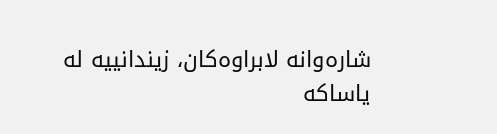شارەوانە لابراوەکان، زیندانییە لە یاساکە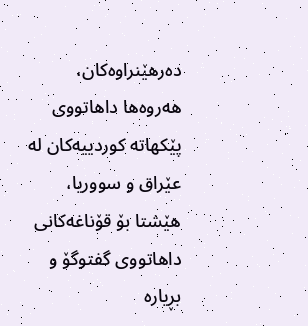دەرهێنراوەکان، هەروەها داهاتووی پێکهاتە کوردییەکان لە عێراق و سووریا، هێشتا بۆ قۆناغەکانی داهاتووی گفتوگۆ و بڕیارە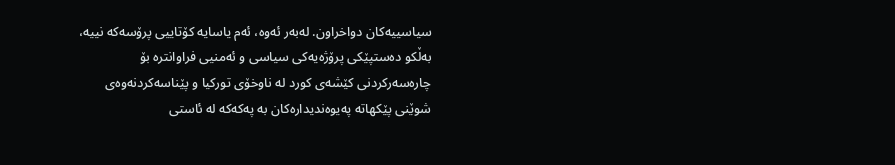سیاسییەکان دواخراون. لەبەر ئەوە، ئەم یاسایە کۆتاییی پرۆسەکە نییە، بەڵکو دەستپێکی پرۆژەیەکی سیاسی و ئەمنیی فراوانترە بۆ چارەسەرکردنی کێشەی کورد لە ناوخۆی تورکیا و پێناسەکردنەوەی شوێنی پێکهاتە پەیوەندیدارەکان بە پەکەکە لە ئاستی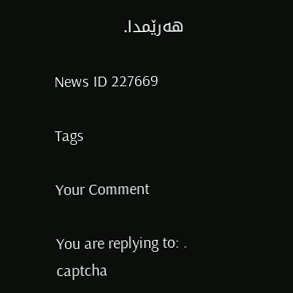هەرێمدا.

News ID 227669

Tags

Your Comment

You are replying to: .
captcha